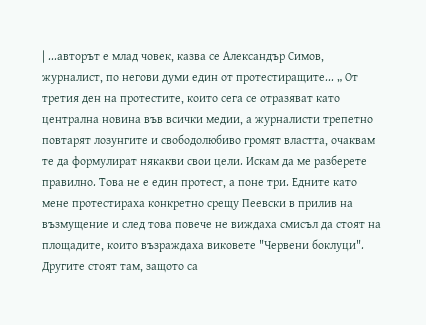| ...авторът е млад човек, казва се Александър Симов, журналист, по негови думи един от протестиращите... „ От третия ден на протестите, които сега се отразяват като централна новина във всички медии, а журналисти трепетно повтарят лозунгите и свободолюбиво громят властта, очаквам те да формулират някакви свои цели. Искам да ме разберете правилно. Това не е един протест, а поне три. Едните като мене протестираха конкретно срещу Пеевски в прилив на възмущение и след това повече не виждаха смисъл да стоят на площадите, които възраждаха виковете "Червени боклуци". Другите стоят там, защото са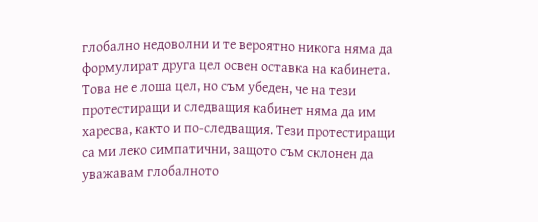глобално недоволни и те вероятно никога няма да формулират друга цел освен оставка на кабинета. Това не е лоша цел, но съм убеден, че на тези протестиращи и следващия кабинет няма да им харесва, както и по-следващия. Тези протестиращи са ми леко симпатични, защото съм склонен да уважавам глобалното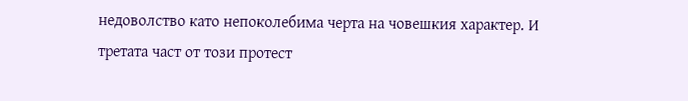недоволство като непоколебима черта на човешкия характер. И третата част от този протест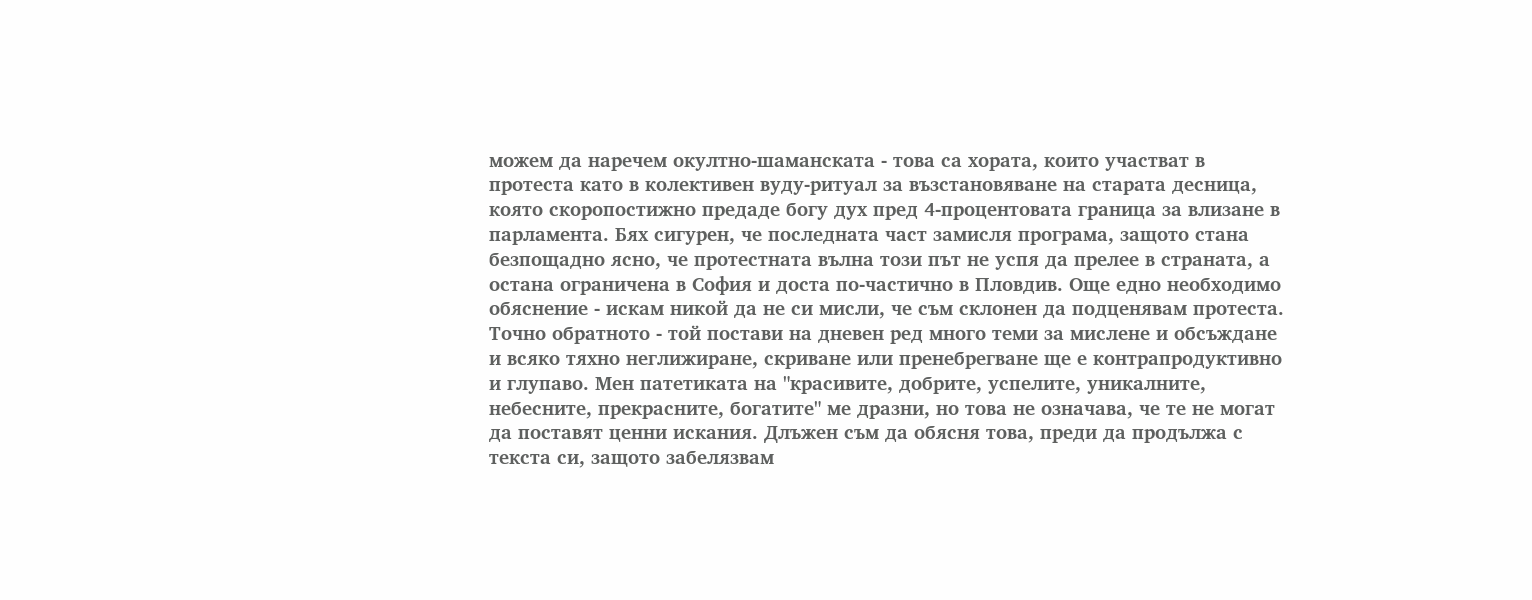можем да наречем окултно-шаманската - това са хората, които участват в протеста като в колективен вуду-ритуал за възстановяване на старата десница, която скоропостижно предаде богу дух пред 4-процентовата граница за влизане в парламента. Бях сигурен, че последната част замисля програма, защото стана безпощадно ясно, че протестната вълна този път не успя да прелее в страната, а остана ограничена в София и доста по-частично в Пловдив. Още едно необходимо обяснение - искам никой да не си мисли, че съм склонен да подценявам протеста. Точно обратното - той постави на дневен ред много теми за мислене и обсъждане и всяко тяхно неглижиране, скриване или пренебрегване ще е контрапродуктивно и глупаво. Мен патетиката на "красивите, добрите, успелите, уникалните, небесните, прекрасните, богатите" ме дразни, но това не означава, че те не могат да поставят ценни искания. Длъжен съм да обясня това, преди да продължа с текста си, защото забелязвам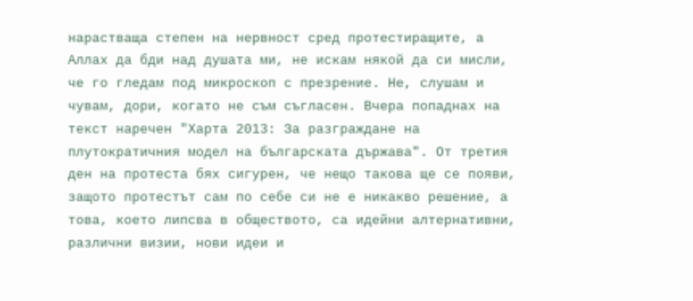нарастваща степен на нервност сред протестиращите, а Аллах да бди над душата ми, не искам някой да си мисли, че го гледам под микроскоп с презрение. Не, слушам и чувам, дори, когато не съм съгласен. Вчера попаднах на текст наречен "Харта 2013: За разграждане на плутократичния модел на българската държава". От третия ден на протеста бях сигурен, че нещо такова ще се появи, защото протестът сам по себе си не е никакво решение, а това, което липсва в обществото, са идейни алтернативни, различни визии, нови идеи и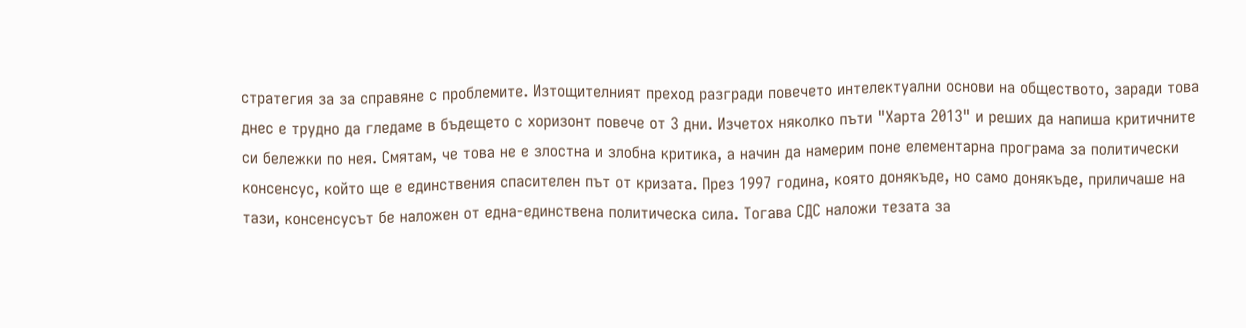стратегия за за справяне с проблемите. Изтощителният преход разгради повечето интелектуални основи на обществото, заради това днес е трудно да гледаме в бъдещето с хоризонт повече от 3 дни. Изчетох няколко пъти "Харта 2013" и реших да напиша критичните си бележки по нея. Смятам, че това не е злостна и злобна критика, а начин да намерим поне елементарна програма за политически консенсус, който ще е единствения спасителен път от кризата. През 1997 година, която донякъде, но само донякъде, приличаше на тази, консенсусът бе наложен от една-единствена политическа сила. Тогава СДС наложи тезата за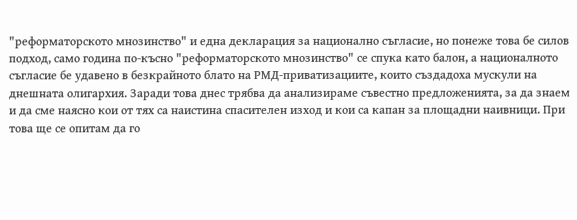"реформаторското мнозинство" и една декларация за национално съгласие, но понеже това бе силов подход, само година по-късно "реформаторското мнозинство" се спука като балон, а националното съгласие бе удавено в безкрайното блато на РМД-приватизациите, които създадоха мускули на днешната олигархия. Заради това днес трябва да анализираме съвестно предложенията, за да знаем и да сме наясно кои от тях са наистина спасителен изход и кои са капан за площадни наивници. При това ще се опитам да го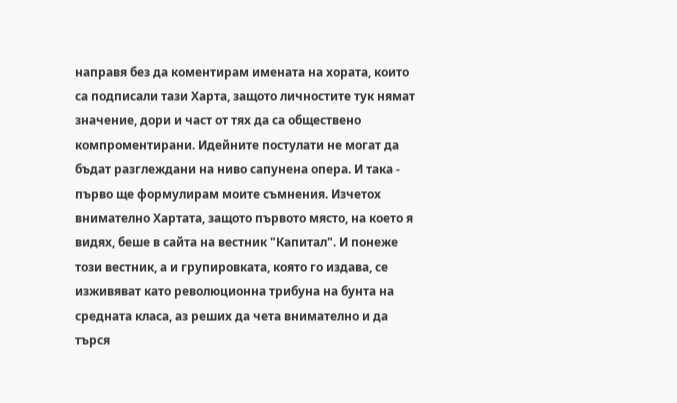направя без да коментирам имената на хората, които са подписали тази Харта, защото личностите тук нямат значение, дори и част от тях да са обществено компроментирани. Идейните постулати не могат да бъдат разглеждани на ниво сапунена опера. И така - първо ще формулирам моите съмнения. Изчетох внимателно Хартата, защото първото място, на което я видях, беше в сайта на вестник "Капитал". И понеже този вестник, а и групировката, която го издава, се изживяват като революционна трибуна на бунта на средната класа, аз реших да чета внимателно и да търся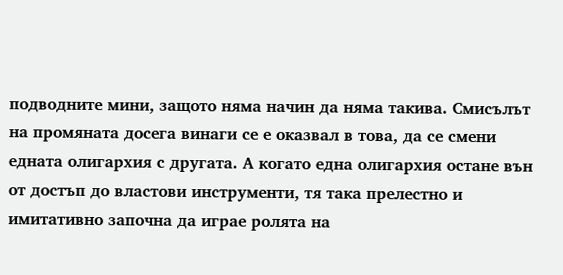подводните мини, защото няма начин да няма такива. Смисълът на промяната досега винаги се е оказвал в това, да се смени едната олигархия с другата. А когато една олигархия остане вън от достъп до властови инструменти, тя така прелестно и имитативно започна да играе ролята на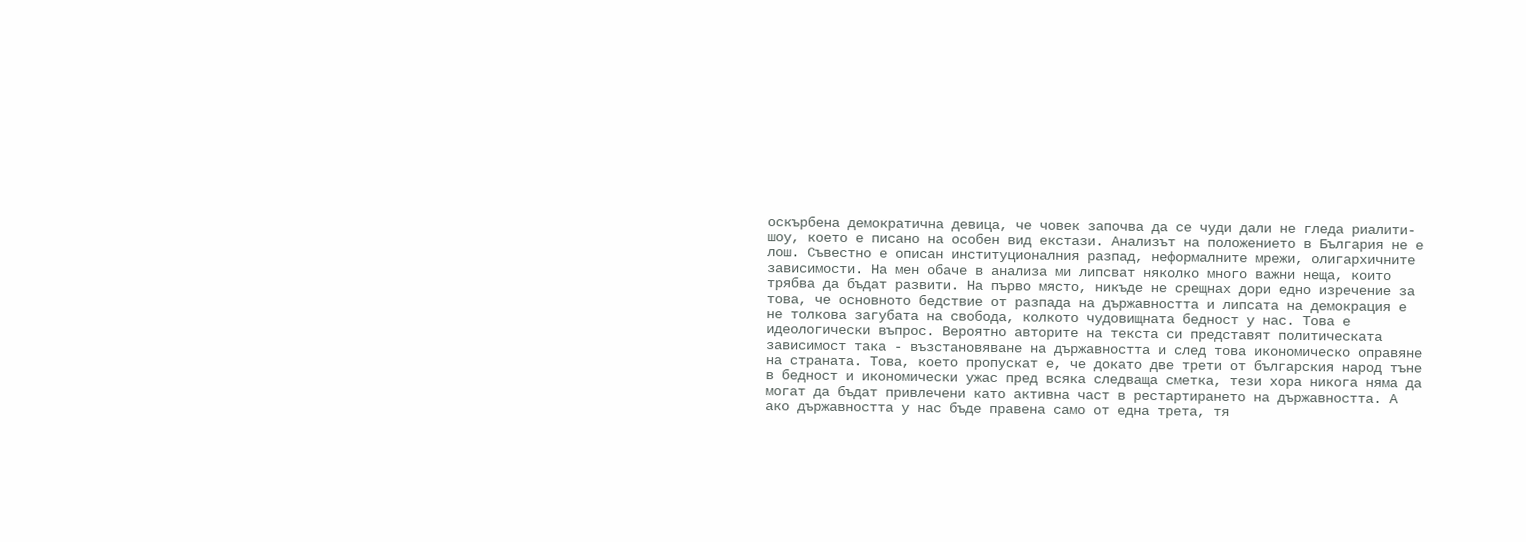оскърбена демократична девица, че човек започва да се чуди дали не гледа риалити-шоу, което е писано на особен вид екстази. Анализът на положението в България не е лош. Съвестно е описан институционалния разпад, неформалните мрежи, олигархичните зависимости. На мен обаче в анализа ми липсват няколко много важни неща, които трябва да бъдат развити. На първо място, никъде не срещнах дори едно изречение за това, че основното бедствие от разпада на държавността и липсата на демокрация е не толкова загубата на свобода, колкото чудовищната бедност у нас. Това е идеологически въпрос. Вероятно авторите на текста си представят политическата зависимост така - възстановяване на държавността и след това икономическо оправяне на страната. Това, което пропускат е, че докато две трети от българския народ тъне в бедност и икономически ужас пред всяка следваща сметка, тези хора никога няма да могат да бъдат привлечени като активна част в рестартирането на държавността. А ако държавността у нас бъде правена само от една трета, тя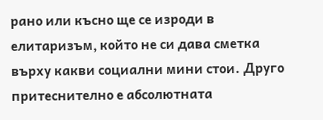рано или късно ще се изроди в елитаризъм, който не си дава сметка върху какви социални мини стои. Друго притеснително е абсолютната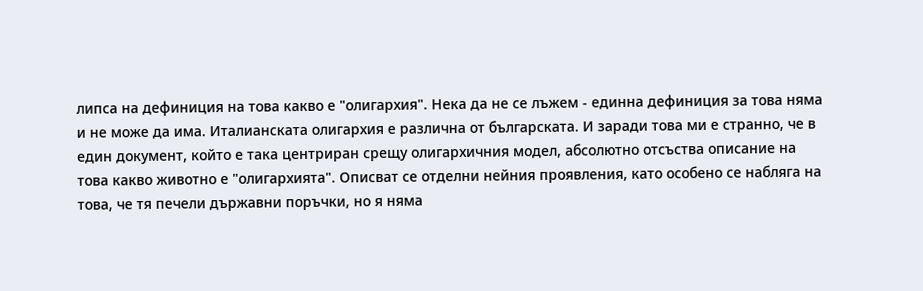липса на дефиниция на това какво е "олигархия". Нека да не се лъжем - единна дефиниция за това няма и не може да има. Италианската олигархия е различна от българската. И заради това ми е странно, че в един документ, който е така центриран срещу олигархичния модел, абсолютно отсъства описание на това какво животно е "олигархията". Описват се отделни нейния проявления, като особено се набляга на това, че тя печели държавни поръчки, но я няма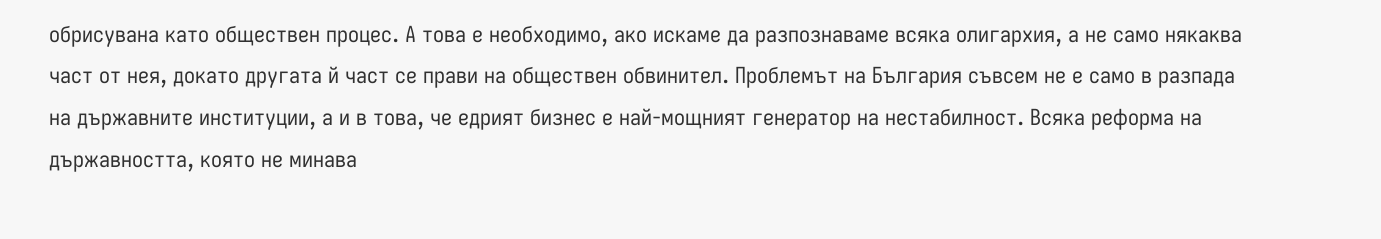обрисувана като обществен процес. А това е необходимо, ако искаме да разпознаваме всяка олигархия, а не само някаква част от нея, докато другата й част се прави на обществен обвинител. Проблемът на България съвсем не е само в разпада на държавните институции, а и в това, че едрият бизнес е най-мощният генератор на нестабилност. Всяка реформа на държавността, която не минава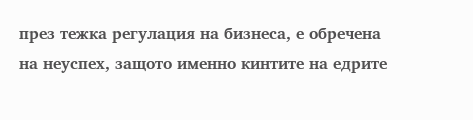през тежка регулация на бизнеса, е обречена на неуспех, защото именно кинтите на едрите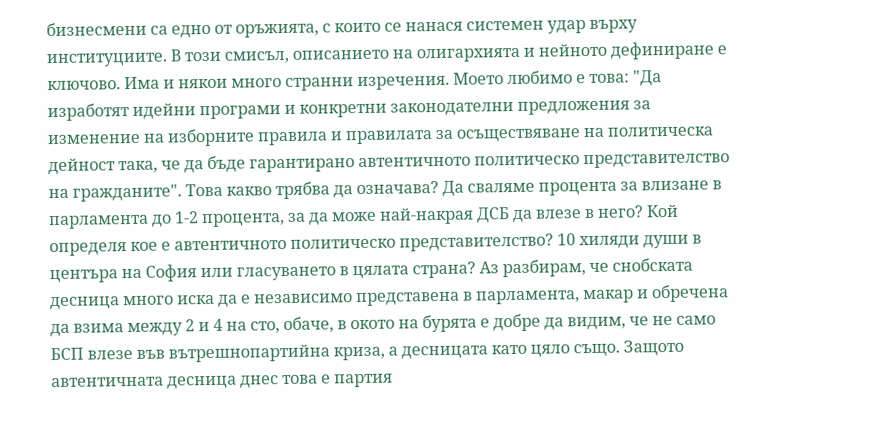бизнесмени са едно от оръжията, с които се нанася системен удар върху институциите. В този смисъл, описанието на олигархията и нейното дефиниране е ключово. Има и някои много странни изречения. Моето любимо е това: "Да изработят идейни програми и конкретни законодателни предложения за изменение на изборните правила и правилата за осъществяване на политическа дейност така, че да бъде гарантирано автентичното политическо представителство на гражданите". Това какво трябва да означава? Да сваляме процента за влизане в парламента до 1-2 процента, за да може най-накрая ДСБ да влезе в него? Кой определя кое е автентичното политическо представителство? 10 хиляди души в центъра на София или гласуването в цялата страна? Аз разбирам, че снобската десница много иска да е независимо представена в парламента, макар и обречена да взима между 2 и 4 на сто, обаче, в окото на бурята е добре да видим, че не само БСП влезе във вътрешнопартийна криза, а десницата като цяло също. Защото автентичната десница днес това е партия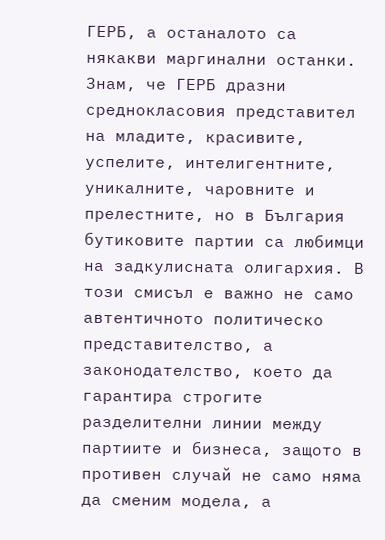ГЕРБ, а останалото са някакви маргинални останки. Знам, че ГЕРБ дразни среднокласовия представител на младите, красивите, успелите, интелигентните, уникалните, чаровните и прелестните, но в България бутиковите партии са любимци на задкулисната олигархия. В този смисъл е важно не само автентичното политическо представителство, а законодателство, което да гарантира строгите разделителни линии между партиите и бизнеса, защото в противен случай не само няма да сменим модела, а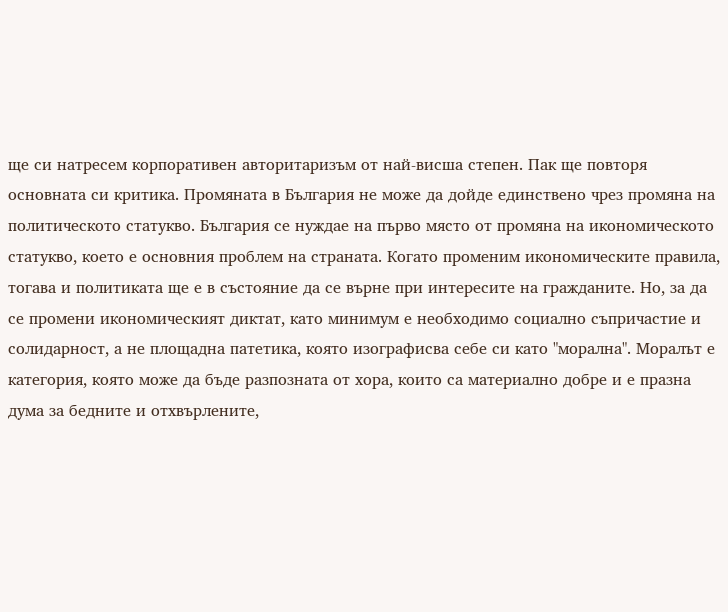ще си натресем корпоративен авторитаризъм от най-висша степен. Пак ще повторя основната си критика. Промяната в България не може да дойде единствено чрез промяна на политическото статукво. България се нуждае на първо място от промяна на икономическото статукво, което е основния проблем на страната. Когато променим икономическите правила, тогава и политиката ще е в състояние да се върне при интересите на гражданите. Но, за да се промени икономическият диктат, като минимум е необходимо социално съпричастие и солидарност, а не площадна патетика, която изографисва себе си като "морална". Моралът е категория, която може да бъде разпозната от хора, които са материално добре и е празна дума за бедните и отхвърлените,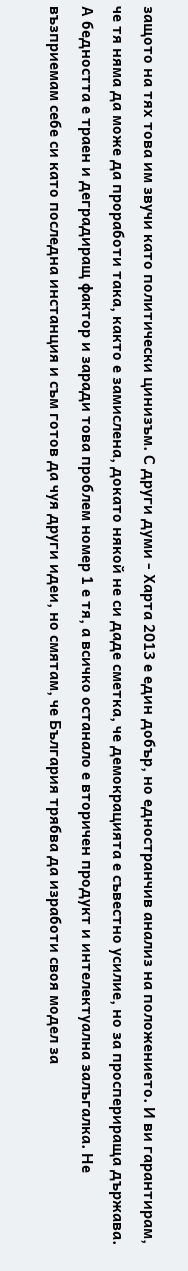защото на тях това им звучи като политически цинизъм. С други думи - Харта 2013 е един добър, но едностранчив анализ на положението. И ви гарантирам, че тя няма да може да проработи така, както е замислена, докато някой не си даде сметка, че демокрацията е съвестно усилие, но за просперираща държава. А бедността е траен и деградиращ фактор и заради това проблем номер 1 е тя, а всичко останало е вторичен продукт и интелектуална залъгалка. Не възприемам себе си като последна инстанция и съм готов да чуя други идеи, но смятам, че България трябва да изработи своя модел за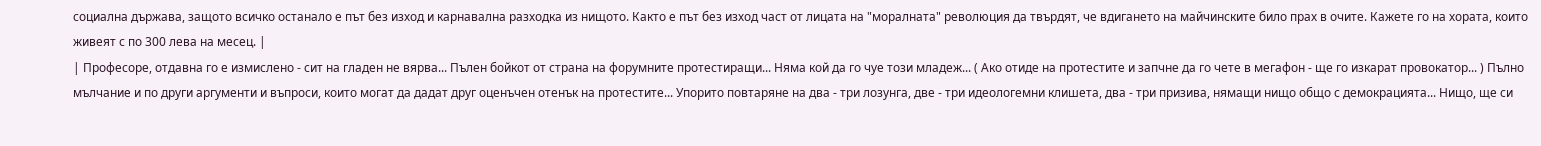социална държава, защото всичко останало е път без изход и карнавална разходка из нищото. Както е път без изход част от лицата на "моралната" революция да твърдят, че вдигането на майчинските било прах в очите. Кажете го на хората, които живеят с по 300 лева на месец. |
| Професоре, отдавна го е измислено - сит на гладен не вярва... Пълен бойкот от страна на форумните протестиращи... Няма кой да го чуе този младеж... ( Ако отиде на протестите и запчне да го чете в мегафон - ще го изкарат провокатор... ) Пълно мълчание и по други аргументи и въпроси, които могат да дадат друг оценъчен отенък на протестите... Упорито повтаряне на два - три лозунга, две - три идеологемни клишета, два - три призива, нямащи нищо общо с демокрацията... Нищо, ще си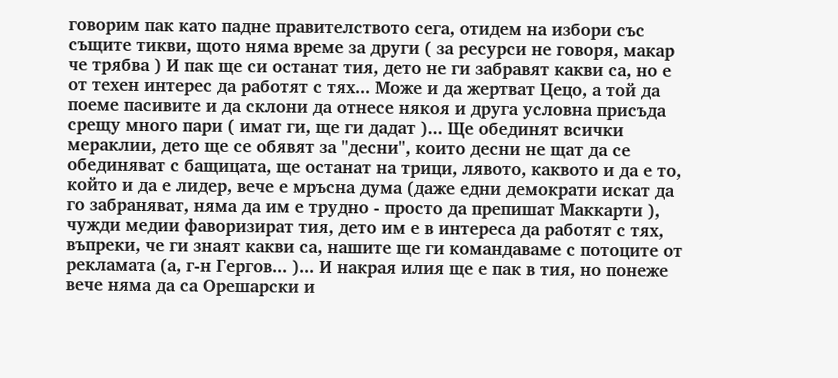говорим пак като падне правителството сега, отидем на избори със същите тикви, щото няма време за други ( за ресурси не говоря, макар че трябва ) И пак ще си останат тия, дето не ги забравят какви са, но е от техен интерес да работят с тях... Може и да жертват Цецо, а той да поеме пасивите и да склони да отнесе някоя и друга условна присъда срещу много пари ( имат ги, ще ги дадат )... Ще обединят всички мераклии, дето ще се обявят за "десни", които десни не щат да се обединяват с бащицата, ще останат на трици, лявото, каквото и да е то, който и да е лидер, вече е мръсна дума (даже едни демократи искат да го забраняват, няма да им е трудно - просто да препишат Маккарти ), чужди медии фаворизират тия, дето им е в интереса да работят с тях, въпреки, че ги знаят какви са, нашите ще ги командаваме с потоците от рекламата (а, г-н Гергов... )... И накрая илия ще е пак в тия, но понеже вече няма да са Орешарски и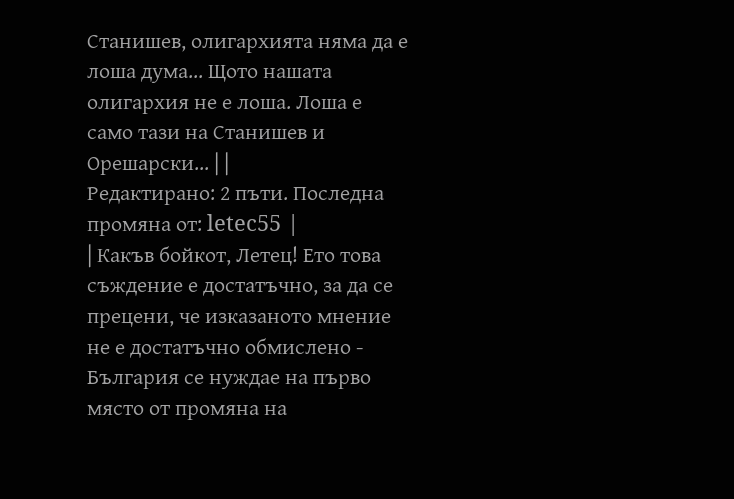Станишев, олигархията няма да е лоша дума... Щото нашата олигархия не е лоша. Лоша е само тази на Станишев и Орешарски... | |
Редактирано: 2 пъти. Последна промяна от: letec55 |
| Какъв бойкот, Летец! Ето това съждение е достатъчно, за да се прецени, че изказаното мнение не е достатъчно обмислено - България се нуждае на първо място от промяна на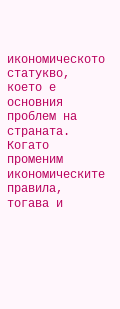икономическото статукво, което е основния проблем на страната. Когато променим икономическите правила, тогава и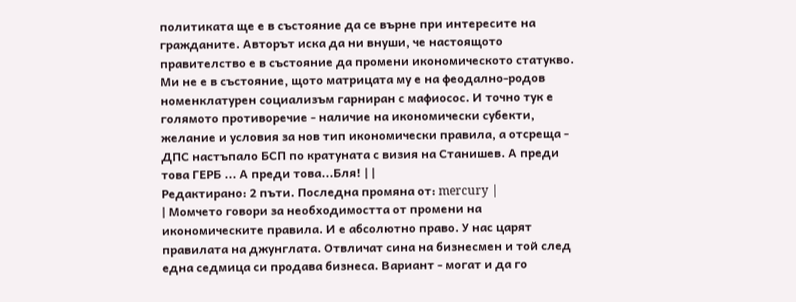политиката ще е в състояние да се върне при интересите на гражданите. Авторът иска да ни внуши, че настоящото правителство е в състояние да промени икономическото статукво. Ми не е в състояние, щото матрицата му е на феодално-родов номенклатурен социализъм гарниран с мафиосос. И точно тук е голямото противоречие - наличие на икономически субекти, желание и условия за нов тип икономически правила, а отсреща - ДПС настъпало БСП по кратуната с визия на Станишев. А преди това ГЕРБ ... А преди това...Бля! | |
Редактирано: 2 пъти. Последна промяна от: mercury |
| Момчето говори за необходимостта от промени на икономическите правила. И е абсолютно право. У нас царят правилата на джунглата. Отвличат сина на бизнесмен и той след една седмица си продава бизнеса. Вариант - могат и да го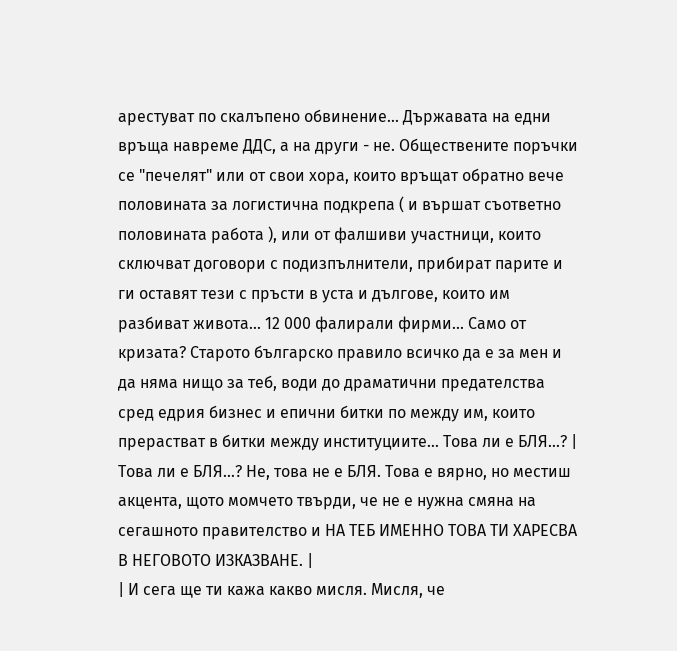арестуват по скалъпено обвинение... Държавата на едни връща навреме ДДС, а на други - не. Обществените поръчки се "печелят" или от свои хора, които връщат обратно вече половината за логистична подкрепа ( и вършат съответно половината работа ), или от фалшиви участници, които сключват договори с подизпълнители, прибират парите и ги оставят тези с пръсти в уста и дългове, които им разбиват живота... 12 000 фалирали фирми... Само от кризата? Старото българско правило всичко да е за мен и да няма нищо за теб, води до драматични предателства сред едрия бизнес и епични битки по между им, които прерастват в битки между институциите... Това ли е БЛЯ...? |
Това ли е БЛЯ...? Не, това не е БЛЯ. Това е вярно, но местиш акцента, щото момчето твърди, че не е нужна смяна на сегашното правителство и НА ТЕБ ИМЕННО ТОВА ТИ ХАРЕСВА В НЕГОВОТО ИЗКАЗВАНЕ. |
| И сега ще ти кажа какво мисля. Мисля, че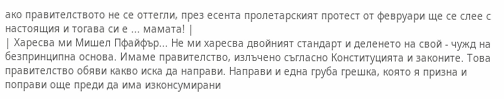ако правителството не се оттегли, през есента пролетарският протест от февруари ще се слее с настоящия и тогава си е ... мамата! |
| Харесва ми Мишел Пфайфър... Не ми харесва двойният стандарт и деленето на свой - чужд на безпринципна основа. Имаме правителство, излъчено съгласно Конституцията и законите. Това правителство обяви какво иска да направи. Направи и една груба грешка, която я призна и поправи още преди да има изконсумирани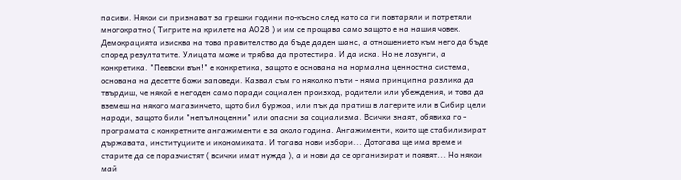пасиви. Някои си признават за грешки години по-късно след като са ги повтаряли и потретяли многократно ( Тигрите на крилете на АО28 ) и им се прощава само защото е на нашия човек. Демокрацията изисква на това правителство да бъде даден шанс, а отношението към него да бъде според резултатите. Улицата може и трябва да протестира. И да иска. Но не лозунги, а конкретика. "Пеевски вън!" е конкретика, защото е основана на нормална ценностна система, основана на десетте божи заповеди. Казвал съм го няколко пъти - няма принципна разлика да твърдиш, че някой е негоден само поради социален произход, родители или убеждения, и това да вземеш на някого магазинчето, щото бил буржоа, или пък да пратиш в лагерите или в Сибир цели народи, защото били "непълноценни" или опасни за социализма. Всички знаят, обявиха го - програмата с конкретните ангажименти е за около година. Ангажименти, които ще стабилизират държавата, институциите и икономиката. И тогава нови избори... Дотогава ще има време и старите да се поразчистят ( всички имат нужда ), а и нови да се организират и появят... Но някои май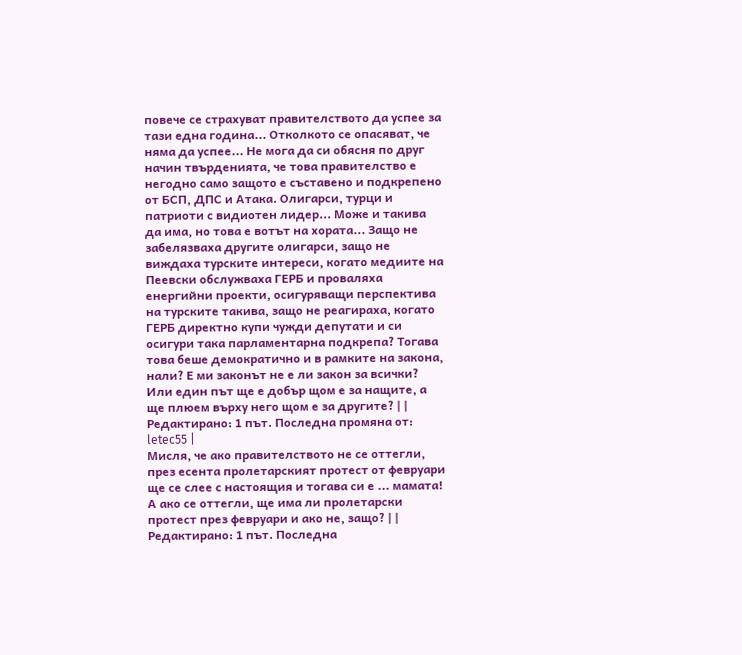повече се страхуват правителството да успее за тази една година... Отколкото се опасяват, че няма да успее... Не мога да си обясня по друг начин твърденията, че това правителство е негодно само защото е съставено и подкрепено от БСП, ДПС и Атака. Олигарси, турци и патриоти с видиотен лидер... Може и такива да има, но това е вотът на хората... Защо не забелязваха другите олигарси, защо не виждаха турските интереси, когато медиите на Пеевски обслужваха ГЕРБ и проваляха енергийни проекти, осигуряващи перспектива на турските такива, защо не реагираха, когато ГЕРБ директно купи чужди депутати и си осигури така парламентарна подкрепа? Тогава това беше демократично и в рамките на закона, нали? Е ми законът не е ли закон за всички? Или един път ще е добър щом е за нащите, а ще плюем върху него щом е за другите? | |
Редактирано: 1 път. Последна промяна от: letec55 |
Мисля, че ако правителството не се оттегли, през есента пролетарският протест от февруари ще се слее с настоящия и тогава си е ... мамата! А ако се оттегли, ще има ли пролетарски протест през февруари и ако не, защо? | |
Редактирано: 1 път. Последна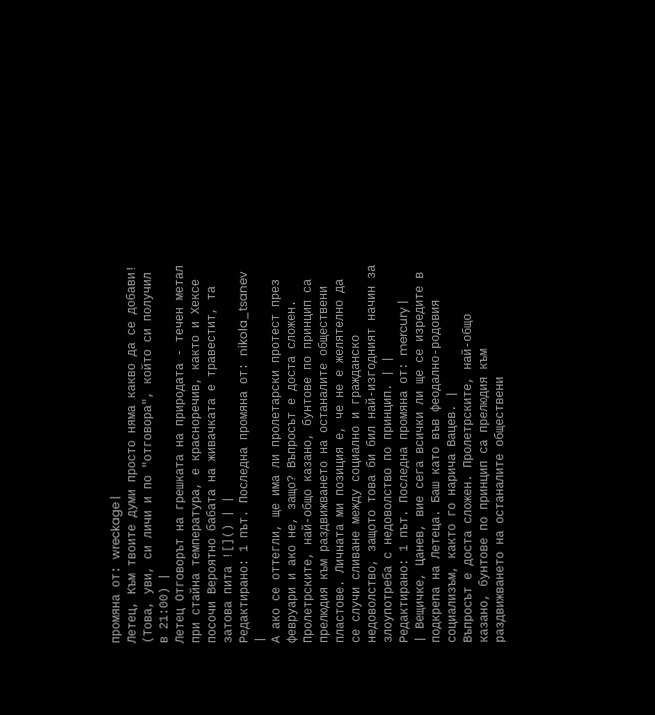промяна от: wreckage |
Летец, Към твоите думи просто няма какво да се добави! (Това, уви, си личи и по "отговора", който си получил в 21:00) |
Летец Отговорът на грешката на природата - течен метал при стайна температура, е красноречив, както и Хексе посочи Вероятно бабата на живачката е травестит, та затова пита ![]() | |
Редактирано: 1 път. Последна промяна от: nikola_tsanev |
А ако се оттегли, ще има ли пролетарски протест през февруари и ако не, защо? Въпросът е доста сложен. Пролетрските, най-общо казано, бунтове по принцип са прелюдия към раздвижването на останалите обществени пластове. Личната ми позиция е, че не е желятелно да се случи сливане между социално и гражданско недоволство, защото това би бил най-изгодният начин за злоупотреба с недоволство по принцип. | |
Редактирано: 1 път. Последна промяна от: mercury |
| Вещичке, Цанев, вие сега всички ли ще се изредите в подкрепа на Летеца. Баш като във феодално-родовия социализъм, както го нарича Вацев. |
Въпросът е доста сложен. Пролетрските, най-общо казано, бунтове по принцип са прелюдия към раздвижването на останалите обществени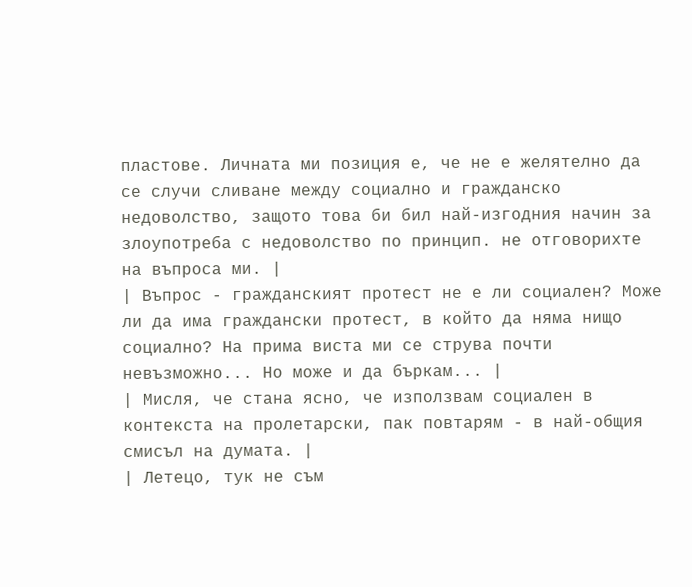пластове. Личната ми позиция е, че не е желятелно да се случи сливане между социално и гражданско недоволство, защото това би бил най-изгодния начин за злоупотреба с недоволство по принцип. не отговорихте на въпроса ми. |
| Въпрос - гражданският протест не е ли социален? Може ли да има граждански протест, в който да няма нищо социално? На прима виста ми се струва почти невъзможно... Но може и да бъркам... |
| Мисля, че стана ясно, че използвам социален в контекста на пролетарски, пак повтарям - в най-общия смисъл на думата. |
| Летецо, тук не съм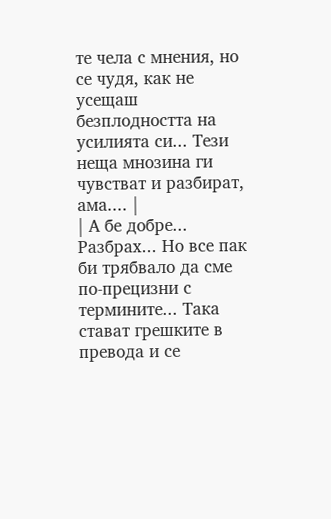те чела с мнения, но се чудя, как не усещаш безплодността на усилията си... Тези неща мнозина ги чувстват и разбират, ама.... |
| А бе добре... Разбрах... Но все пак би трябвало да сме по-прецизни с термините... Така стават грешките в превода и се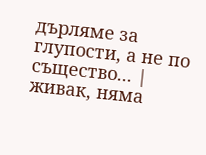дърляме за глупости, а не по същество... |
живак, няма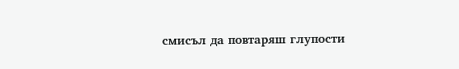смисъл да повтаряш глупости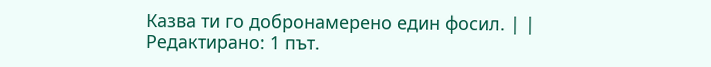Казва ти го добронамерено един фосил. | |
Редактирано: 1 път.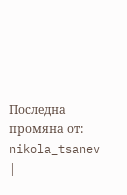Последна промяна от: nikola_tsanev |